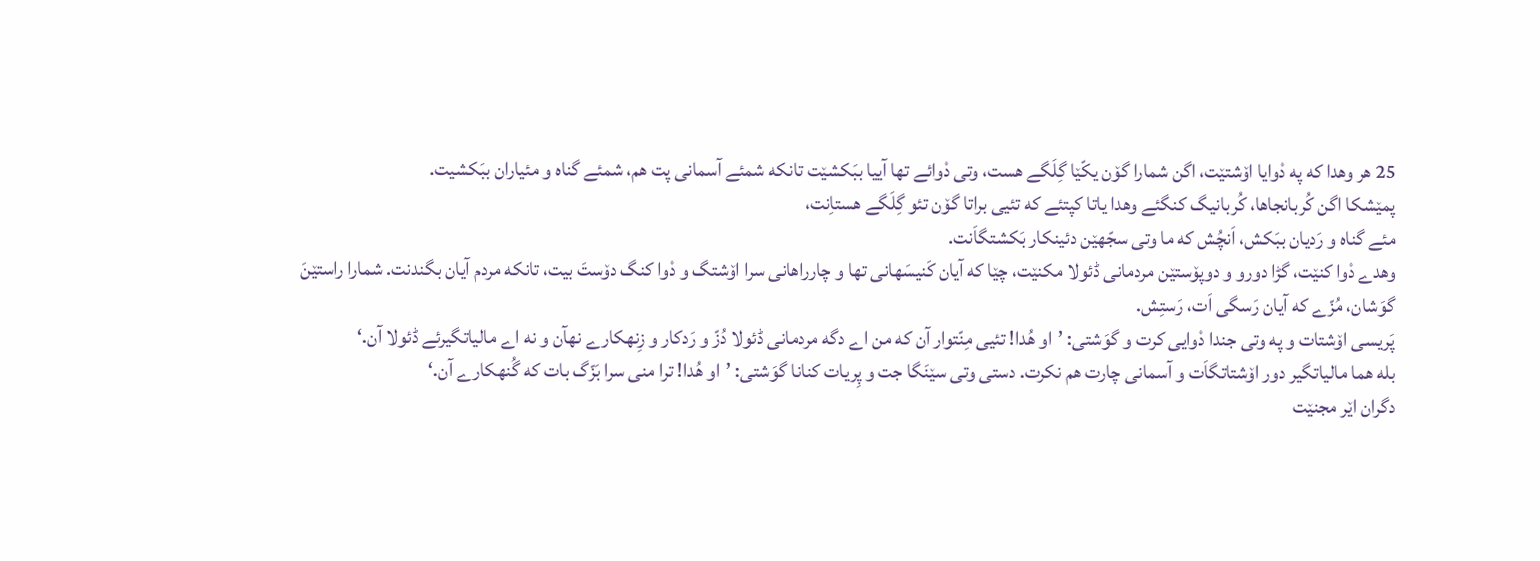25 هر وهدا که په دْوایا اۆشتێت، اگن شمارا گۆن یکّێا گِلَگے هست، وتی دْوائے تها آییا ببَکشێت تانکه شمئے آسمانی پت هم، شمئے گناه و مئیاران ببَکشیت.
پمێشکا اگن کُربانجاها، کُربانیگ کنگئے وهدا یاتا کپتئے که تئیی براتا گۆن تئو گِلَگے هستاِنت،
مئے گناه و رَدیان ببَکش، اَنچُش که ما وتی سجّهێن دئینکار بَکشتگاَنت.
وهدے دْوا کنێت، گڑا دورو و دوپۆستێن مردمانی ڈئولا مکنێت، چێا که آیان کَنیسَهانی تها و چارراهانی سرا اۆشتگ و دْوا کنگ دۆستَ بیت، تانکه مردم آیان بگندنت. شمارا راستێنَ گوَشان، مُزّے که آیان رَسگی اَت، رَستِش.
پَریسی اۆشتات و په وتی جندا دْوایی کرت و گوَشتی: ’او هُدا! تئیی مِنّتوار آن که من اے دگه مردمانی ڈئولا دُزّ و رَدکار و زِنهکارے نهآن و نه اے مالیاتگیرئے ڈئولا آن.‘
بله هما مالیاتگیر دور اۆشتاتگاَت و آسمانی چارت هم نکرت. دستی وتی سێنَگا جت و پِریات کنانا گوَشتی: ’او هُدا! ترا منی سرا بَزّگ بات که گُنهکارے آن.‘
دگران اێر مجنێت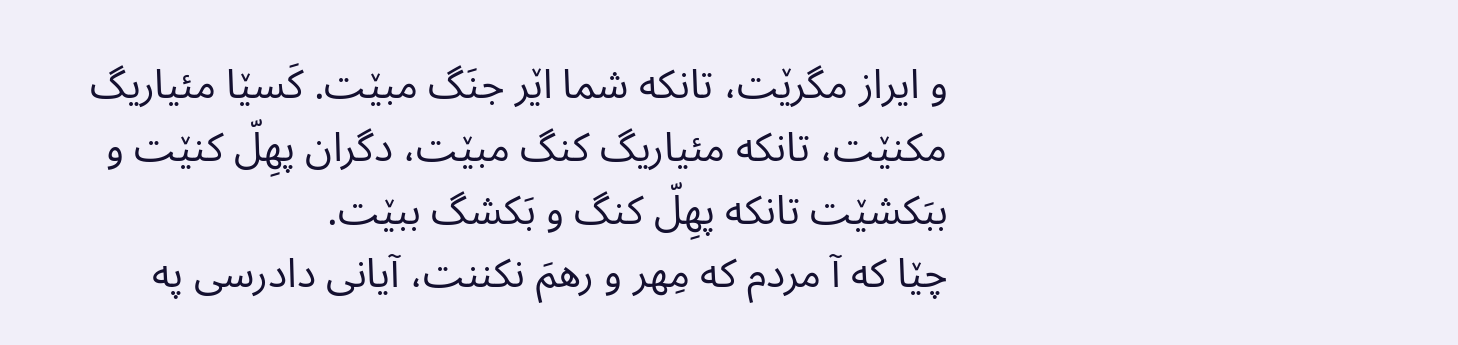و ایراز مگرێت، تانکه شما اێر جنَگ مبێت. کَسێا مئیاریگ مکنێت، تانکه مئیاریگ کنگ مبێت، دگران پهِلّ کنێت و ببَکشێت تانکه پهِلّ کنگ و بَکشگ ببێت.
چێا که آ مردم که مِهر و رهمَ نکننت، آیانی دادرسی په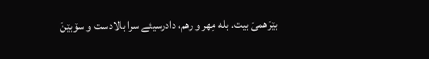بێرَهمیَ بیت. بله مِهر و رهم، دادرسیئے سرا بالادست و سۆبێنَ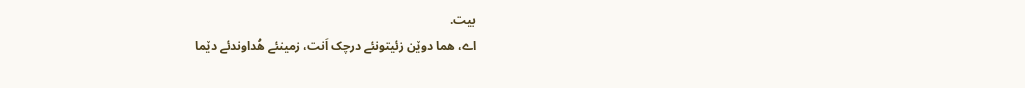بیت.
اے، هما دوێن زئیتونئے درچک اَنت، زمینئے هُداوندئے دێما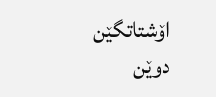اۆشتاتگێن دوێن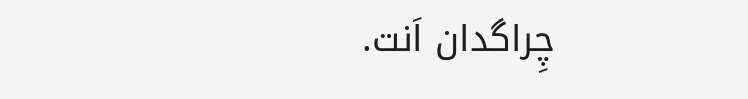چِراگدان اَنت.